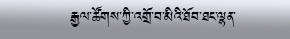རྒྱལ་ཚོགས་ཀྱི་འགྲོ་བ་མིའི་ཐོབ་ཐང་ལྷན་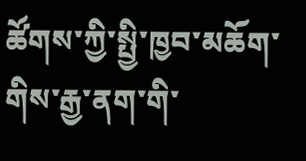ཚོགས་ཀྱི་སྤྱི་ཁྱབ་མཆོག་གིས་རྒྱ་ནག་གི་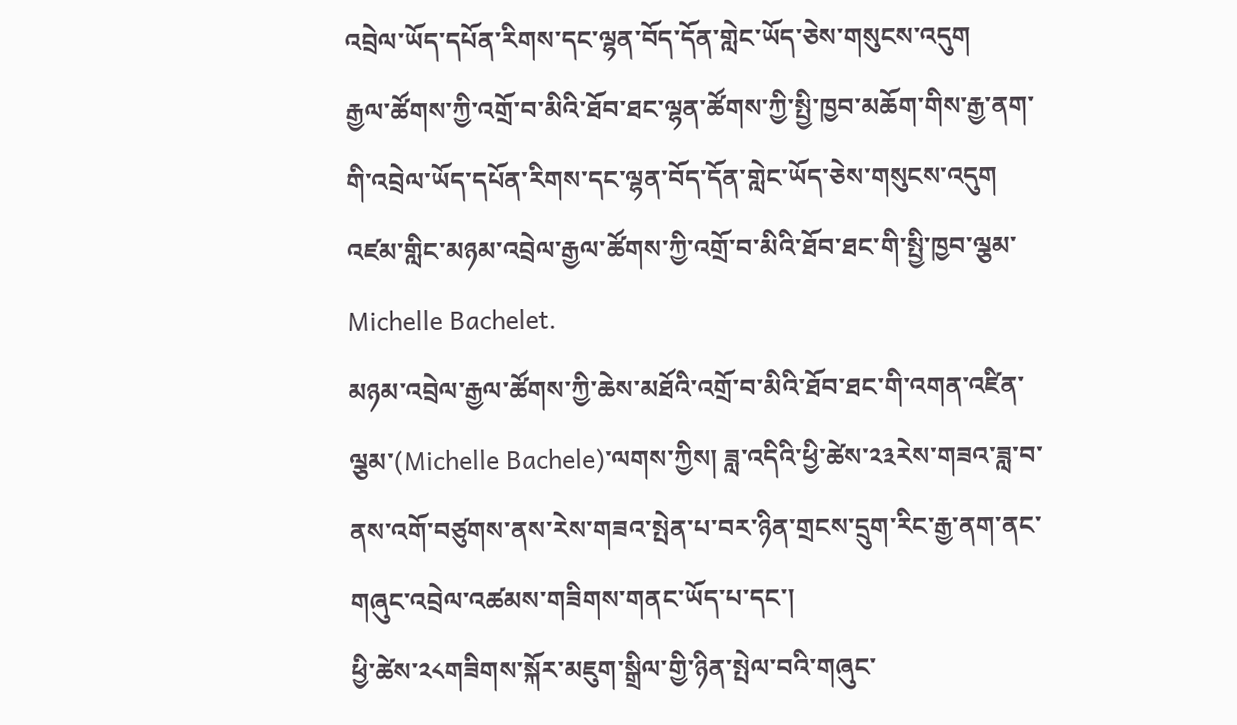འབྲེལ་ཡོད་དཔོན་རིགས་དང་ལྷན་བོད་དོན་གླེང་ཡོད་ཅེས་གསུངས་འདུག
རྒྱལ་ཚོགས་ཀྱི་འགྲོ་བ་མིའི་ཐོབ་ཐང་ལྷན་ཚོགས་ཀྱི་སྤྱི་ཁྱབ་མཆོག་གིས་རྒྱ་ནག་གི་འབྲེལ་ཡོད་དཔོན་རིགས་དང་ལྷན་བོད་དོན་གླེང་ཡོད་ཅེས་གསུངས་འདུག འཛམ་གླིང་མཉམ་འབྲེལ་རྒྱལ་ཚོགས་ཀྱི་འགྲོ་བ་མིའི་ཐོབ་ཐང་གི་སྤྱི་ཁྱབ་ལྕམ་Michelle Bachelet.
མཉམ་འབྲེལ་རྒྱལ་ཚོགས་ཀྱི་ཆེས་མཐོའི་འགྲོ་བ་མིའི་ཐོབ་ཐང་གི་འགན་འཛིན་ལྕམ་(Michelle Bachele)་ལགས་ཀྱིས། ཟླ་འདིའི་ཕྱི་ཚེས་༢༣རེས་གཟའ་ཟླ་བ་ནས་འགོ་བཙུགས་ནས་རེས་གཟའ་སྤེན་པ་བར་ཉིན་གྲངས་དྲུག་རིང་རྒྱ་ནག་ནང་གཞུང་འབྲེལ་འཚམས་གཟིགས་གནང་ཡོད་པ་དང་།
ཕྱི་ཚེས་༢༨གཟིགས་སྐོར་མཇུག་སྒྲིལ་གྱི་ཉིན་སྤེལ་བའི་གཞུང་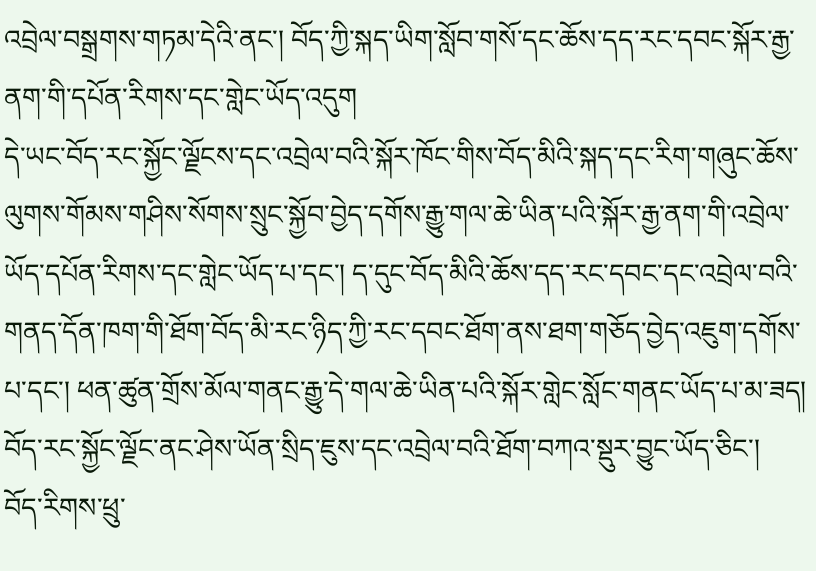འབྲེལ་བསྒྲགས་གཏམ་དེའི་ནང་། བོད་ཀྱི་སྐད་ཡིག་སློབ་གསོ་དང་ཆོས་དད་རང་དབང་སྐོར་རྒྱ་ནག་གི་དཔོན་རིགས་དང་གླེང་ཡོད་འདུག
དེ་ཡང་བོད་རང་སྐྱོང་ལྗོངས་དང་འབྲེལ་བའི་སྐོར་ཁོང་གིས་བོད་མིའི་སྐད་དང་རིག་གཞུང་ཆོས་ལུགས་གོམས་གཤིས་སོགས་སྲུང་སྐྱོབ་བྱེད་དགོས་རྒྱུ་གལ་ཆེ་ཡིན་པའི་སྐོར་རྒྱ་ནག་གི་འབྲེལ་ཡོད་དཔོན་རིགས་དང་གླེང་ཡོད་པ་དང་། ད་དུང་བོད་མིའི་ཆོས་དད་རང་དབང་དང་འབྲེལ་བའི་གནད་དོན་ཁག་གི་ཐོག་བོད་མི་རང་ཉིད་ཀྱི་རང་དབང་ཐོག་ནས་ཐག་གཅོད་བྱེད་འཇུག་དགོས་པ་དང་། ཕན་ཚུན་གྲོས་མོལ་གནང་རྒྱུ་དེ་གལ་ཆེ་ཡིན་པའི་སྐོར་གླེང་སློང་གནང་ཡོད་པ་མ་ཟད། བོད་རང་སྐྱོང་ལྗོང་ནང་ཤེས་ཡོན་སྲིད་ཇུས་དང་འབྲེལ་བའི་ཐོག་བཀའ་སྡུར་བྱུང་ཡོད་ཅིང་། བོད་རིགས་ཕྲུ་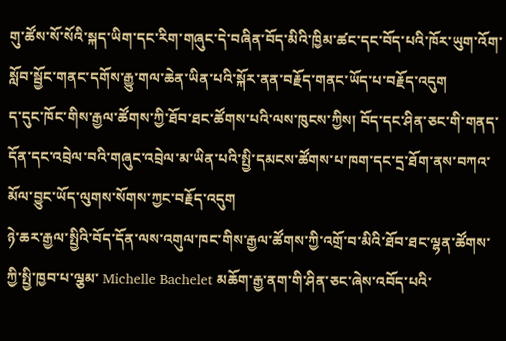གུ་ཚོས་སོ་སོའི་སྐད་ཡིག་དང་རིག་གཞུང་དེ་བཞིན་བོད་མིའི་ཁྱིམ་ཚང་དང་བོད་པའི་ཁོར་ཡུག་འོག་སློབ་སྦྱོང་གནང་དགོས་རྒྱུ་གལ་ཆེན་ཡིན་པའི་སྐོར་ནན་བརྗོད་གནང་ཡོད་པ་བརྗོད་འདུག
ད་དུང་ཁོང་གིས་རྒྱལ་ཚོགས་ཀྱི་ཐོབ་ཐང་ཚོགས་པའི་ལས་ཁུངས་ཀྱིས། བོད་དང་ཤིན་ཅང་གི་གནད་དོན་དང་འབྲེལ་བའི་གཞུང་འབྲེལ་མ་ཡིན་པའི་སྤྱི་དམངས་ཚོགས་པ་ཁག་དང་དྲ་ཐོག་ནས་བཀའ་མོལ་བྱུང་ཡོད་ལུགས་སོགས་ཀྱང་བརྗོད་འདུག
ཉེ་ཆར་རྒྱལ་སྤྱིའི་བོད་དོན་ལས་འགུལ་ཁང་གིས་རྒྱལ་ཚོགས་ཀྱི་འགྲོ་བ་མིའི་ཐོབ་ཐང་ལྷན་ཚོགས་ཀྱི་སྤྱི་ཁྱབ་པ་ལྕམ་ Michelle Bachelet མཆོག་རྒྱ་ནག་གི་ཤིན་ཅང་ཞེས་འབོད་པའི་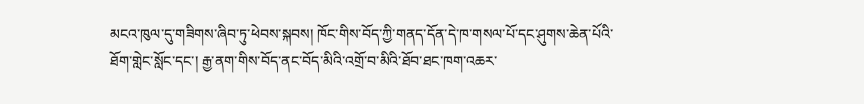མངའ་ཁུལ་དུ་གཟིགས་ཞིབ་ཏུ་ཕེབས་སྐབས། ཁོང་གིས་བོད་ཀྱི་གནད་དོན་དེ་ཁ་གསལ་པོ་དང་ཤུགས་ཆེན་པོའི་ཐོག་གླེང་སློང་དང་། རྒྱ་ནག་གིས་བོད་ནང་བོད་མིའི་འགྲོ་བ་མིའི་ཐོབ་ཐང་ཁག་འཆར་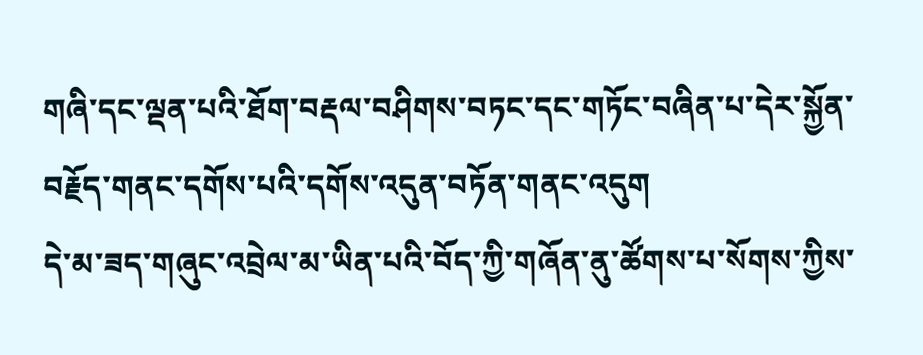གཞི་དང་ལྡན་པའི་ཐོག་བརྡལ་བཤིགས་བཏང་དང་གཏོང་བཞིན་པ་དེར་སྐྱོན་བརྗོད་གནང་དགོས་པའི་དགོས་འདུན་བཏོན་གནང་འདུག
དེ་མ་ཟད་གཞུང་འབྲེལ་མ་ཡིན་པའི་བོད་ཀྱི་གཞོན་ནུ་ཚོགས་པ་སོགས་ཀྱིས་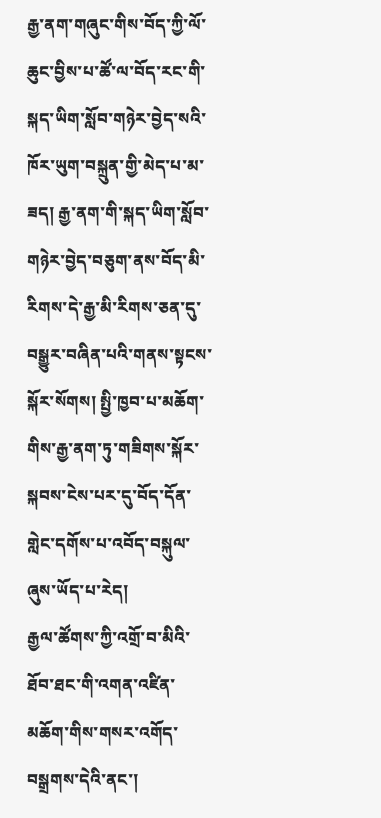རྒྱ་ནག་གཞུང་གིས་བོད་ཀྱི་ལོ་ཆུང་བྱིས་པ་ཚོ་ལ་བོད་རང་གི་སྐད་ཡིག་སློབ་གཉེར་བྱེད་སའི་ཁོར་ཡུག་བསྐྲུན་གྱི་མེད་པ་མ་ཟད། རྒྱ་ནག་གི་སྐད་ཡིག་སློབ་གཉེར་བྱེད་བཅུག་ནས་བོད་མི་རིགས་དེ་རྒྱ་མི་རིགས་ཅན་དུ་བསྒྱུར་བཞིན་པའི་གནས་སྟངས་སྐོར་སོགས། སྤྱི་ཁྱབ་པ་མཆོག་གིས་རྒྱ་ནག་ཏུ་གཟིགས་སྐོར་སྐབས་ངེས་པར་དུ་བོད་དོན་གླེང་དགོས་པ་འབོད་བསྐུལ་ཞུས་ཡོད་པ་རེད།
རྒྱལ་ཚོགས་ཀྱི་འགྲོ་བ་མིའི་ཐོབ་ཐང་གི་འགན་འཛིན་མཆོག་གིས་གསར་འགོད་བསྒྲགས་དེའི་ནང་།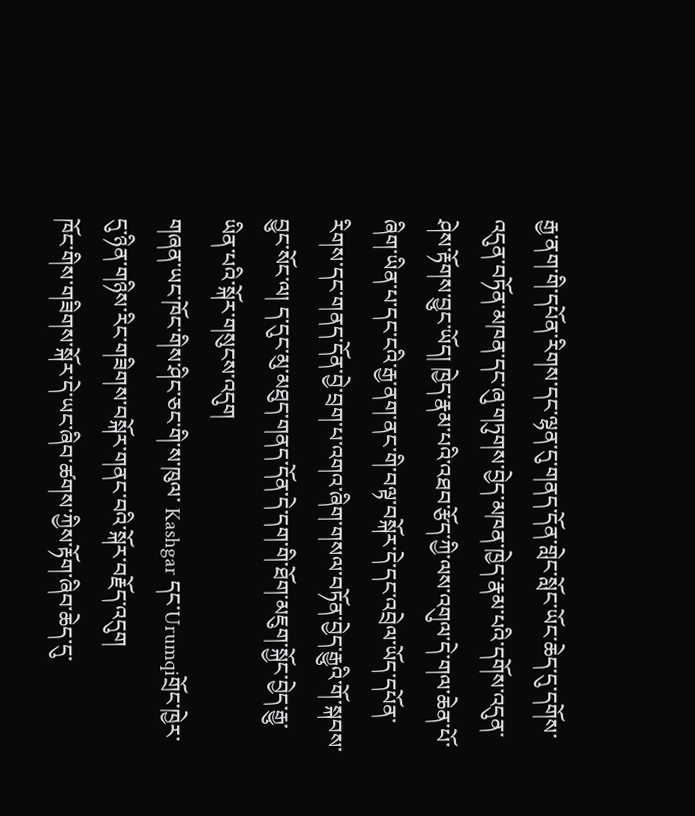རྒྱ་ནག་གི་དཔོན་རིགས་དང་ལྷན་དུ་གནད་དོན་གླེང་སློང་ཡོང་ཆེད་དུ་དགོས་འདུན་བཏོན་མཁན་དང་ཞུ་གཏུགས་བྱེད་མཁན་ཁྱེད་རྣམ་པའི་དགོས་འདུན་ཤེས་རྟོགས་བྱུང་ཡོད། ཁྱེད་རྣམ་པའི་འཐབ་རྩོད་ཀྱི་ལས་འགུལ་དེ་གལ་ཆེན་པོ་ཞིག་ཡིན་པ་དང་ངའི་རྒྱ་ནག་ནང་གི་བལྟ་བསྐོར་དེ་དང་འབྲེལ་ཡོད་དཔོན་རིགས་དང་གནད་དོན་བྱེ་བྲག་པ་འགའ་ཞིག་གསལ་བཏོན་བྱེད་རྒྱུའི་གོ་སྐབས་བྱུང་སོང་ལ། ད་དུང་མུ་མཐུད་གནད་དོན་དེ་དག་གི་ཐོག་མཇུག་སྐྱོང་བྱེད་རྒྱུ་ཡིན་པའི་སྐོར་གསུངས་འདུག
གཞན་ཡང་ཁོང་གིས་ཤིང་ཅང་གི་ས་ཁུལ་ Kashgar དང་Urumqiགྲོང་ཁྱེར་དུ་ཉིན་གཉིས་རིང་གཟིགས་བསྐོར་གནང་བའི་སྐོར་བརྗོད་འདུག
ཁོང་གིས་གཟིགས་སྐོར་དེ་ཡང་ཞིབ་ཚགས་ཀྱིས་རྟོག་ཞིབ་ཆེད་དུ་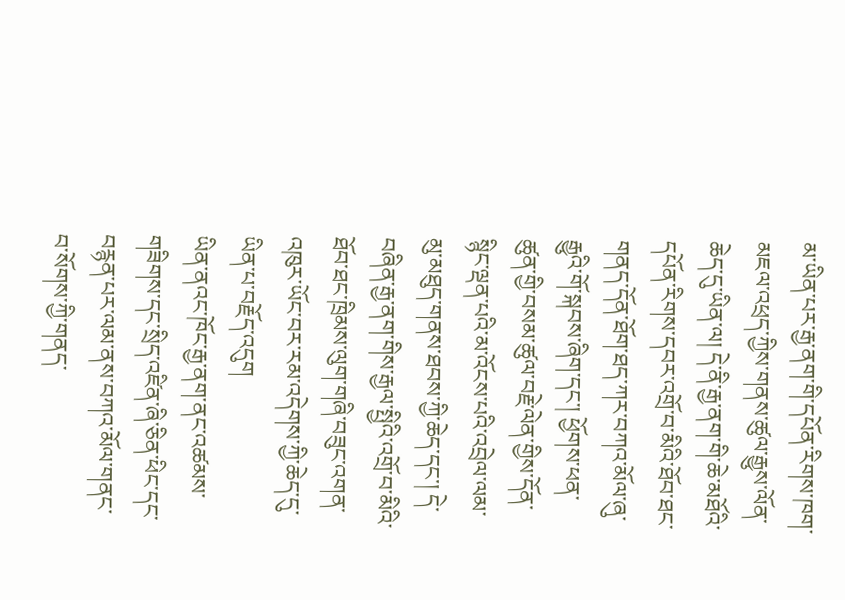མ་ཡིན་པར་རྒྱ་ནག་གི་དཔོན་རིགས་ཁག་མཇལ་འཕྲད་ཀྱིས་གནས་ཚུལ་རྒྱུས་ལོན་ཆེད་དུ་ཡིན་ལ། དེ་ནི་རྒྱ་ནག་གི་ཆེ་མཐོའི་དཔོན་རིགས་དབར་འགྲོ་བ་མིའི་ཐོབ་ཐང་གནད་དོན་ཐོག་ཐད་ཀར་བཀའ་མོལ་ཞུ་རྒྱུའི་གོ་སྐབས་ཞིག་དང་། ཕྱོགས་ཕན་ཚུན་གྱི་བསམ་ཚུལ་བརྗེ་ལེན་གྱིས་དོན་སྙིང་ལྡན་པའི་མ་འོངས་པའི་འབྲེལ་ལམ་མུ་མཐུད་གནས་ཐབས་ཀྱི་ཆེད་དང་། དེ་བཞིན་རྒྱ་ནག་གིས་རྒྱལ་སྤྱིའི་འགྲོ་བ་མིའི་ཐོབ་ཐང་ཁྲིམས་ལུག་གཞི་བཟུང་འགན་འཁུར་ཡོང་བར་རམ་འདེགས་ཀྱི་ཆེད་དུ་ཡིན་པ་བརྗོད་འདུག
ཡིན་ནའང་ཁོང་རྒྱ་ནག་ནང་འཚམས་གཟིགས་དང་སྲིད་འཛིན་ཞི་ཅིན་ཕིང་དང་བརྙན་པར་ལམ་ནས་བཀའ་མོལ་གནང་བ་སོགས་ཀྱི་གནད་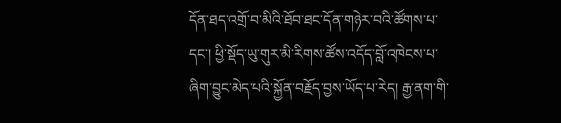དོན་ཐད་འགྲོ་བ་མིའི་ཐོབ་ཐང་དོན་གཉེར་བའི་ཚོགས་པ་དང་། ཕྱི་སྡོད་ཡུ་གུར་མི་རིགས་ཚོས་འདོད་བློ་འཁེངས་པ་ཞིག་བྱུང་མེད་པའི་སྐྱོན་བརྗོད་བྱས་ཡོད་པ་རེད། རྒྱ་ནག་གི་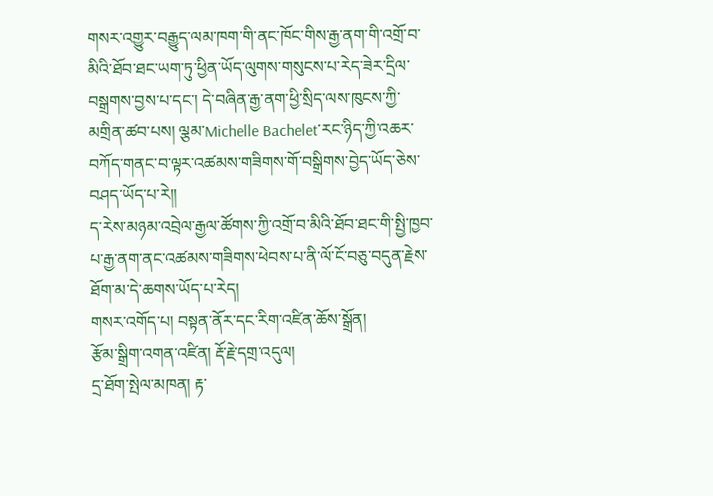གསར་འགྱུར་བརྒྱུད་ལམ་ཁག་གི་ནང་ཁོང་གིས་རྒྱ་ནག་གི་འགྲོ་བ་མིའི་ཐོབ་ཐང་ཡག་ཏུ་ཕྱིན་ཡོད་ལུགས་གསུངས་པ་རེད་ཟེར་དྲིལ་བསྒྲགས་བྱས་པ་དང་། དེ་བཞིན་རྒྱ་ནག་ཕྱི་སྲིད་ལས་ཁུངས་ཀྱི་མགྲིན་ཚབ་པས། ལྕམ་Michelle Bachelet་རང་ཉིད་ཀྱི་འཆར་བཀོད་གནང་བ་ལྟར་འཚམས་གཟིགས་གོ་བསྒྲིགས་བྱེད་ཡོད་ཅེས་བཤད་ཡོད་པ་རེ།།
ད་རེས་མཉམ་འབྲེལ་རྒྱལ་ཚོགས་ཀྱི་འགྲོ་བ་མིའི་ཐོབ་ཐང་གི་སྤྱི་ཁྱབ་པ་རྒྱ་ནག་ནང་འཚམས་གཟིགས་ཕེབས་པ་ནི་ལོ་ངོ་བཅུ་བདུན་རྗེས་ཐོག་མ་དེ་ཆགས་ཡོད་པ་རེད།
གསར་འགོད་པ། བསྟན་ནོར་དང་རིག་འཛིན་ཆོས་སྒྲོན།
རྩོམ་སྒྲིག་འགན་འཛིན། རྡོ་རྗེ་དགྲ་འདུལ།
དྲ་ཐོག་སྤེལ་མཁན། རྟ་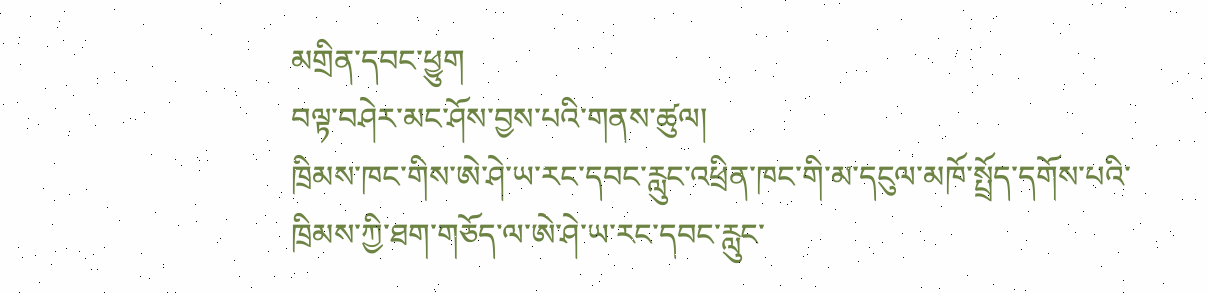མགྲིན་དབང་ཕྱུག
བལྟ་བཤེར་མང་ཤོས་བྱས་པའི་གནས་ཚུལ།
ཁྲིམས་ཁང་གིས་ཨེ་ཤེ་ཡ་རང་དབང་རླུང་འཕྲིན་ཁང་གི་མ་དངུལ་མཁོ་སྤྲོད་དགོས་པའི་ཁྲིམས་ཀྱི་ཐག་གཅོད་ལ་ཨེ་ཤེ་ཡ་རང་དབང་རླུང་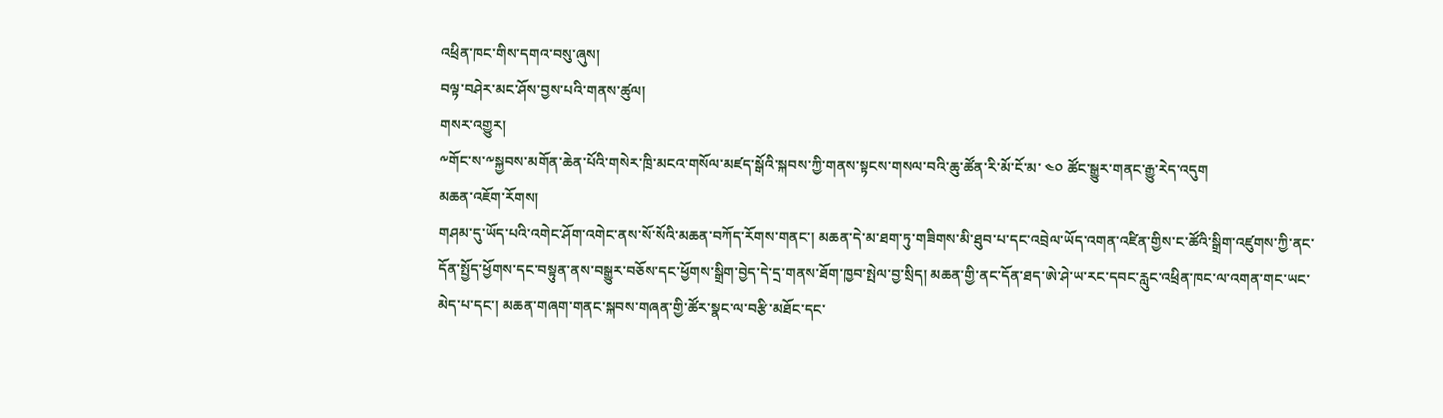འཕྲིན་ཁང་གིས་དགའ་བསུ་ཞུས།
བལྟ་བཤེར་མང་ཤོས་བྱས་པའི་གནས་ཚུལ།
གསར་འགྱུར།
༸གོང་ས་༸སྐྱབས་མགོན་ཆེན་པོའི་གསེར་ཁྲི་མངའ་གསོལ་མཛད་སྒོའི་སྐབས་ཀྱི་གནས་སྟངས་གསལ་བའི་ཆུ་ཚོན་རི་མོ་ངོ་མ་ ༤༠ ཚོང་སྒྱུར་གནང་རྒྱུ་རེད་འདུག
མཆན་འཇོག་རོགས།
གཤམ་དུ་ཡོད་པའི་འགེང་ཤོག་འགེང་ནས་སོ་སོའི་མཆན་བཀོད་རོགས་གནང་། མཆན་དེ་མ་ཐག་ཏུ་གཟིགས་མི་ཐུབ་པ་དང་འབྲེལ་ཡོད་འགན་འཛིན་གྱིས་ང་ཚོའི་སྒྲིག་འཛུགས་ཀྱི་ནང་དོན་སྤྱོད་ཕྱོགས་དང་བསྟུན་ནས་བསྒྱུར་བཅོས་དང་ཕྱོགས་སྒྲིག་བྱེད་དེ་དྲ་གནས་ཐོག་ཁྱབ་སྤེལ་བྱ་སྲིད། མཆན་གྱི་ནང་དོན་ཐད་ཨེ་ཤེ་ཡ་རང་དབང་རླུང་འཕྲིན་ཁང་ལ་འགན་གང་ཡང་མེད་པ་དང་། མཆན་གཞག་གནང་སྐབས་གཞན་གྱི་ཚོར་སྣང་ལ་བརྩི་མཐོང་དང་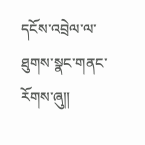དངོས་འབྲེལ་ལ་ཐུགས་སྣང་གནང་རོགས་ཞུ༎